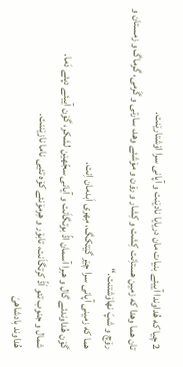2 چیا که هُداوندا آییئے بنیات مان دریایا نادێنت و آپانی سرا اۆشتارێنت.
تان هما وهدا که زمین هستاِنت کِشت و کِشار و رۆن و مۆشئے وهد، سارتی و گَرمی، گرماگ و زمستان و رۆچ و شپَ نهاۆشتنت.“
هما که زمینی آپانی سرا چێر گێتکگ، مِهری اَبدمان اِنت.
گۆن هُداوندئے گال و هبرا آسمان اڈّ بوتگاَنت و آیانی سجّهێن لشکر، گۆن آییئے دپئے دَما.
شمال و جنوب تئو اَڈّ کرتگاَنت، تابۆر و هِرمۆنئے کۆه تئیی ناما نازێننت.
هُداوند بادشاهیَ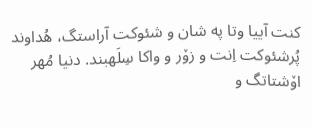کنت آییا وتا په شان و شئوکت آراستگ، هُداوند پُرشئوکت اِنت و زۆر و واکا سِلَهبند. دنیا مُهر اۆشتاتگ و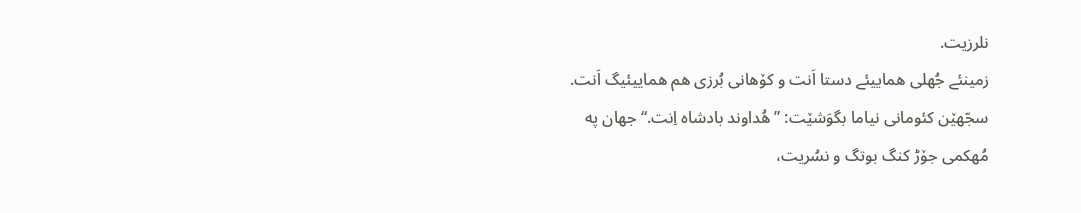نلرزیت.
زمینئے جُهلی هماییئے دستا اَنت و کۆهانی بُرزی هم هماییئیگ اَنت.
سجّهێن کئومانی نیاما بگوَشێت: ”هُداوند بادشاه اِنت.“ جهان په مُهکمی جۆڑ کنگ بوتگ و نسُریت،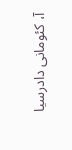آ، کئومانی دادرسیا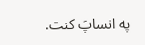په انساپَ کنت.